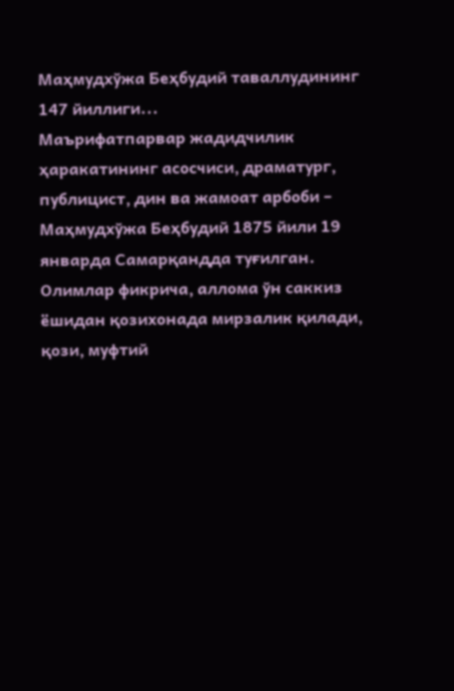Маҳмудхўжа Беҳбудий таваллудининг 147 йиллиги...
Маърифатпарвар жадидчилик ҳаракатининг асосчиси, драматург, публицист, дин ва жамоат арбоби – Маҳмудхўжа Беҳбудий 1875 йили 19 январда Самарқандда туғилган.
Олимлар фикрича, аллома ўн саккиз ёшидан қозихонада мирзалик қилади, қози, муфтий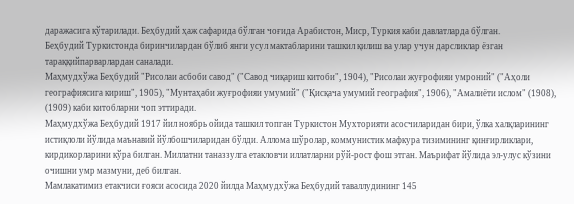даражасига кўтарилади. Беҳбудий ҳаж сафарида бўлган чоғида Арабистон, Миср, Туркия каби давлатларда бўлган.
Беҳбудий Туркистонда биринчилардан бўлиб янги усул мактабларини ташкил қилиш ва улар учун дарсликлар ёзган тараққийпарварлардан саналади.
Маҳмудхўжа Беҳбудий "Рисолаи асбоби савод" ("Савод чиқариш китоби", 1904), "Рисолаи жуғрофияи умроний" ("Аҳоли географиясига кириш", 1905), "Мунтаҳаби жуғрофияи умумий" ("Қисқача умумий география", 1906), "Амалиёти ислом" (1908), (1909) каби китобларни чоп эттиради.
Маҳмудхўжа Беҳбудий 1917 йил ноябрь ойида ташкил топган Туркистон Мухторияти асосчиларидан бири, ўлка халқларининг истиқлоли йўлида маънавий йўлбошчиларидан бўлди. Аллома шўролар, коммунистик мафкура тизимининг қинғирликлари, кирдикорларини кўра билган. Миллатни таназзулга етакловчи иллатларни рўй-рост фош этган. Маърифат йўлида эл-улус кўзини очишни умр мазмуни, деб билган.
Мамлакатимиз етакчиси ғояси асосида 2020 йилда Маҳмудхўжа Беҳбудий таваллудининг 145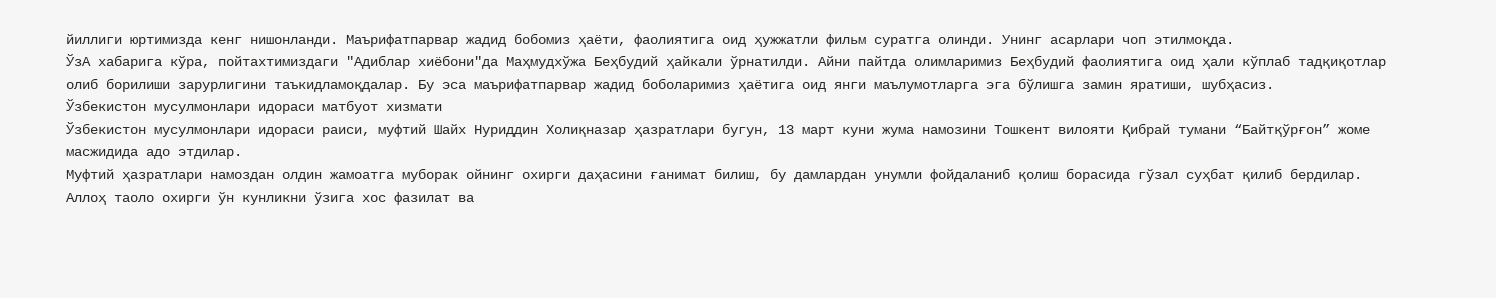йиллиги юртимизда кенг нишонланди. Маърифатпарвар жадид бобомиз ҳаёти, фаолиятига оид ҳужжатли фильм суратга олинди. Унинг асарлари чоп этилмоқда.
ЎзА хабарига кўра, пойтахтимиздаги "Адиблар хиёбони"да Маҳмудхўжа Беҳбудий ҳайкали ўрнатилди. Айни пайтда олимларимиз Беҳбудий фаолиятига оид ҳали кўплаб тадқиқотлар олиб борилиши зарурлигини таъкидламоқдалар. Бу эса маърифатпарвар жадид боболаримиз ҳаётига оид янги маълумотларга эга бўлишга замин яратиши, шубҳасиз.
Ўзбекистон мусулмонлари идораси матбуот хизмати
Ўзбекистон мусулмонлари идораси раиси, муфтий Шайх Нуриддин Холиқназар ҳазратлари бугун, 13 март куни жума намозини Тошкент вилояти Қибрай тумани “Байтқўрғон” жоме масжидида адо этдилар.
Муфтий ҳазратлари намоздан олдин жамоатга муборак ойнинг охирги даҳасини ғанимат билиш, бу дамлардан унумли фойдаланиб қолиш борасида гўзал суҳбат қилиб бердилар.
Аллоҳ таоло охирги ўн кунликни ўзига хос фазилат ва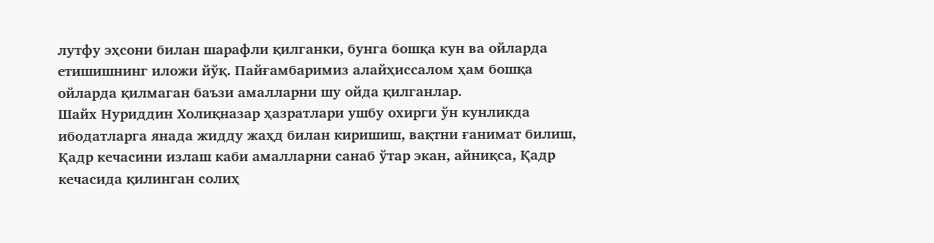лутфу эҳсони билан шарафли қилганки, бунга бошқа кун ва ойларда етишишнинг иложи йўқ. Пайғамбаримиз алайҳиссалом ҳам бошқа ойларда қилмаган баъзи амалларни шу ойда қилганлар.
Шайх Нуриддин Холиқназар ҳазратлари ушбу охирги ўн кунликда ибодатларга янада жидду жаҳд билан киришиш, вақтни ғанимат билиш, Қадр кечасини излаш каби амалларни санаб ўтар экан, айниқса, Қадр кечасида қилинган солиҳ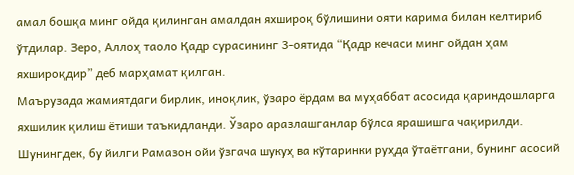амал бошқа минг ойда қилинган амалдан яхшироқ бўлишини ояти карима билан келтириб ўтдилар. Зеро, Аллоҳ таоло Қадр сурасининг 3-оятида “Қадр кечаси минг ойдан ҳам яхшироқдир” деб марҳамат қилган.
Маърузада жамиятдаги бирлик, иноқлик, ўзаро ёрдам ва муҳаббат асосида қариндошларга яхшилик қилиш ётиши таъкидланди. Ўзаро аразлашганлар бўлса ярашишга чақирилди.
Шунингдек, бу йилги Рамазон ойи ўзгача шукуҳ ва кўтаринки руҳда ўтаётгани, бунинг асосий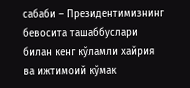сабаби – Президентимизнинг бевосита ташаббуслари билан кенг кўламли хайрия ва ижтимоий кўмак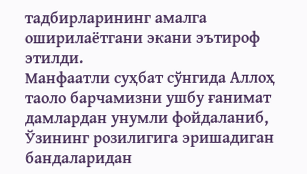тадбирларининг амалга оширилаётгани экани эътироф этилди.
Манфаатли суҳбат сўнгида Аллоҳ таоло барчамизни ушбу ғанимат дамлардан унумли фойдаланиб, Ўзининг розилигига эришадиган бандаларидан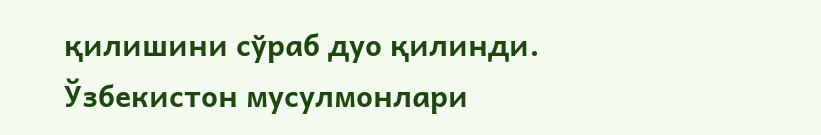қилишини сўраб дуо қилинди.
Ўзбекистон мусулмонлари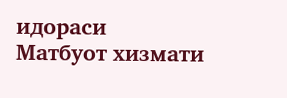идораси
Матбуот хизмати